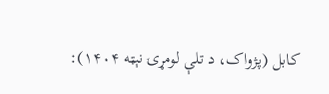کابل (پژواک، د تلې لومړۍ نېټه ۱۴۰۴):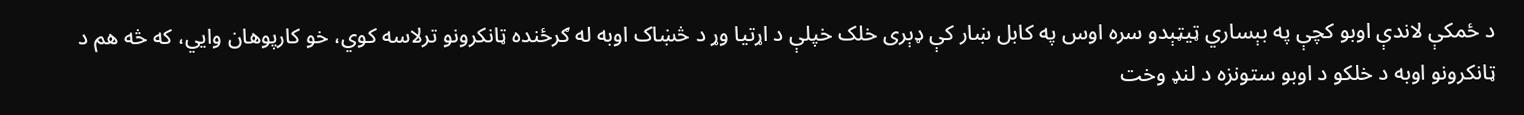د ځمکې لاندې اوبو کچې په بېساري ټیټېدو سره اوس په کابل ښار کې ډېری خلک خپلې د اړتیا وړ د څښاک اوبه له ګرځنده ټانکرونو ترلاسه کوي، خو کارپوهان وايي، که څه هم د ټانکرونو اوبه د خلکو د اوبو ستونزه د لنډ وخت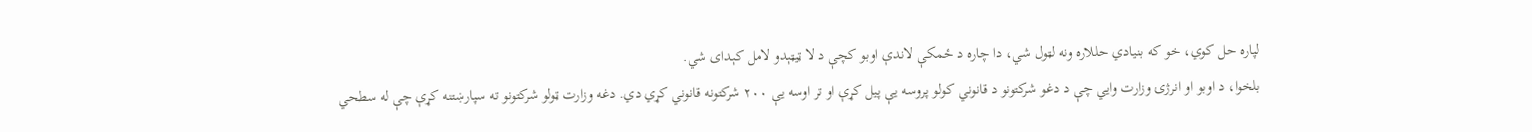لپاره حل کوي، خو که بنیادي حللاره ونه لټول شي، دا چاره د ځمکې لاندې اوبو کچې د لا ټیټېدو لامل کېدای شي.
بلخوا، د اوبو او انرژۍ وزارت وایي چې د دغو شرکتونو د قانوني کولو پروسه یې پیل کړې او تر اوسه یې ۲۰۰ شرکتونه قانوني کړي دي. دغه وزارت ټولو شرکتونو ته سپارښتنه کړې چې له سطحي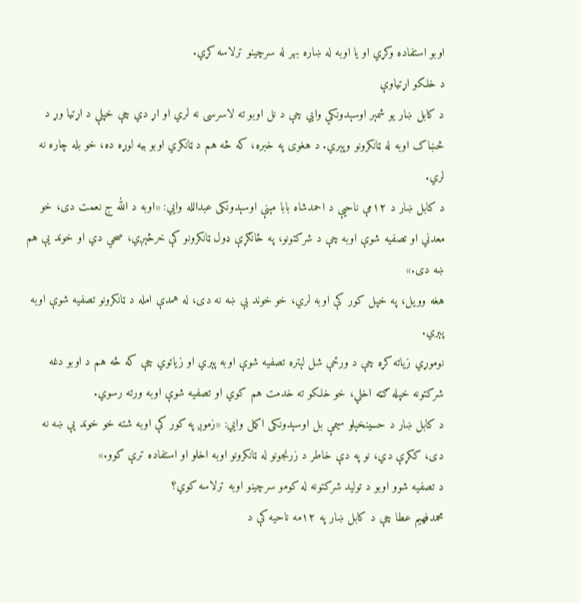اوبو استفاده وکړي او یا اوبه له ښاره بهر له سرچینو ترلاسه کړي.
د خلکو اړتیاوې
د کابل ښار یو شمېر اوسېدونکي وایي چې د نل اوبو ته لاسرسی نه لري او اړ دي چې خپلې د اړتیا وړ د څښاک اوبه له ټانکرونو وپېري. د هغوی په خبره، که څه هم د ټانکري اوبو بیه لوړه ده، خو بله چاره نه لري.
د کابل ښار د ۱۲مې ناحیې د احمدشاه بابا مېنې اوسېدونکی عبدالله وایي: «اوبه د الله ج نعمت دی، خو معدني او تصفیه شوې اوبه چې د شرکتونو، په ځانګړې ډول ټانکرونو کې خرڅېږي، صحي دي او خوند یې هم ښه دی.»
هغه وویل، په خپل کور کې اوبه لري، خو خوند یې ښه نه دی، له همدې امله د ټانکرونو تصفیه شوې اوبه پېري.
نوموړي زیاته کړه چې د ورځې شل لېتره تصفیه شوې اوبه پېري او زیاتوي چې که څه هم د اوبو دغه شرکتونه خپله ګټه اخلي، خو خلکو ته خدمت هم کوي او تصفیه شوې اوبه ورته رسوي.
د کابل ښار د حسینخېلو سیمې بل اوسېدونکی اکمل وایي: «زموږ په کور کې اوبه شته خو خوند یې ښه نه دی، ککړې دي، نو په دې خاطر د زرنجونو له ټانکرونو اوبه اخلو او استفاده ترې کوو.»
د تصفیه شوو اوبو د تولید شرکتونه له کومو سرچینو اوبه ترلاسه کوي؟
محمدفهیم عطا چې د کابل ښار په ۱۲مه ناحیه کې د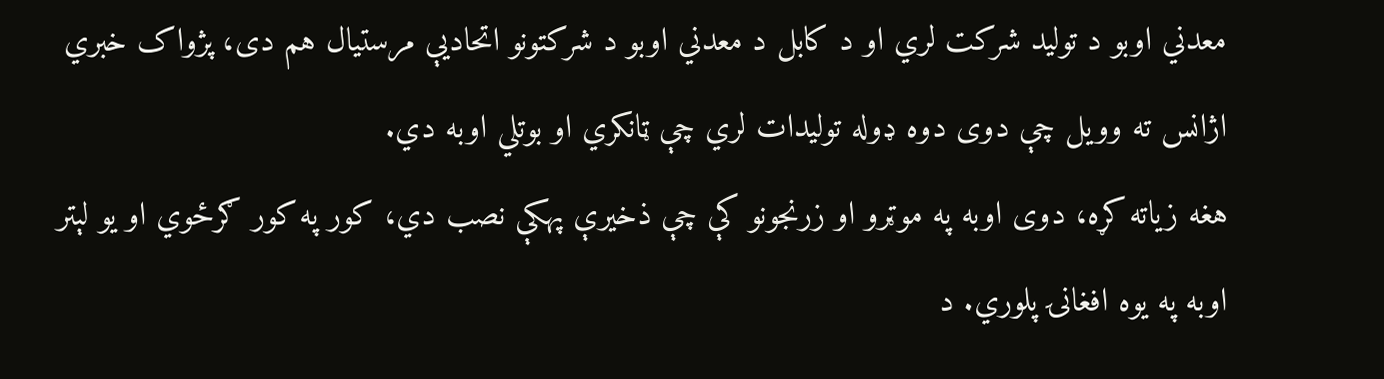معدني اوبو د تولید شرکت لري او د کابل د معدني اوبو د شرکتونو اتحادیې مرستیال هم دی، پژواک خبري اژانس ته وویل چې دوی دوه ډوله تولیدات لري چې ټانکري او بوتلي اوبه دي.
هغه زیاته کړه، دوی اوبه په موټرو او زرنجونو کې چې ذخیرې پهکې نصب دي، کور په کور ګرځوي او یو لېتر اوبه په یوه افغانۍ پلوري. د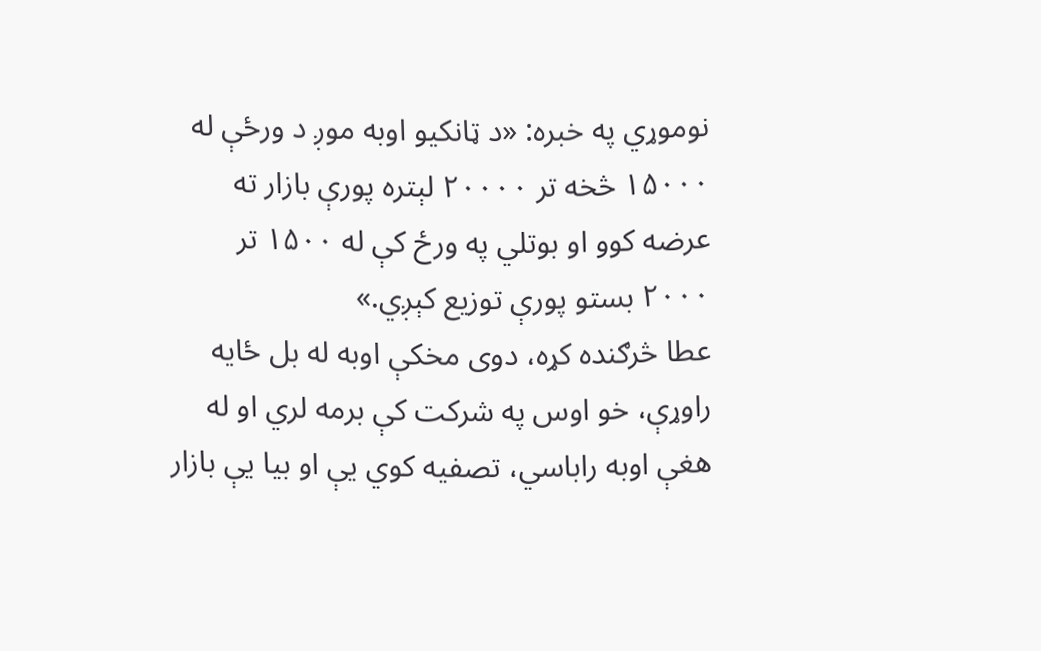نوموړي په خبره: «د ټانکیو اوبه موږ د ورځې له ۱۵۰۰۰ څخه تر ۲۰۰۰۰ لېتره پورې بازار ته عرضه کوو او بوتلي په ورځ کې له ۱۵۰۰ تر ۲۰۰۰ بستو پورې توزیع کېږي.»
عطا څرګنده کړه، دوی مخکې اوبه له بل ځایه راوړې، خو اوس په شرکت کې برمه لري او له هغې اوبه راباسي، تصفیه کوي یې او بیا یې بازار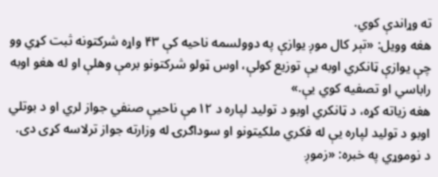ته وړاندې کوي.
هغه وویل: «تېر کال موږ یوازې په دوولسمه ناحیه کې ۴۳ واړه شرکتونه ثبت کړي وو چې یوازې ټانکري اوبه یې توزیع کولې، اوس ټولو شرکتونو برمې وهلې او له هغو اوبه راباسي او تصفیه کوي یې.»
هغه زیاته کړه، د ټانکري اوبو د تولید لپاره د ۱۲مې ناحیې صنفي جواز لري او د بوتلي اوبو د تولید لپاره یې له فکري ملکیتونو او سوداګرۍ له وزارته جواز ترلاسه کړی دی.
د نوموړي په خبره: «زموږ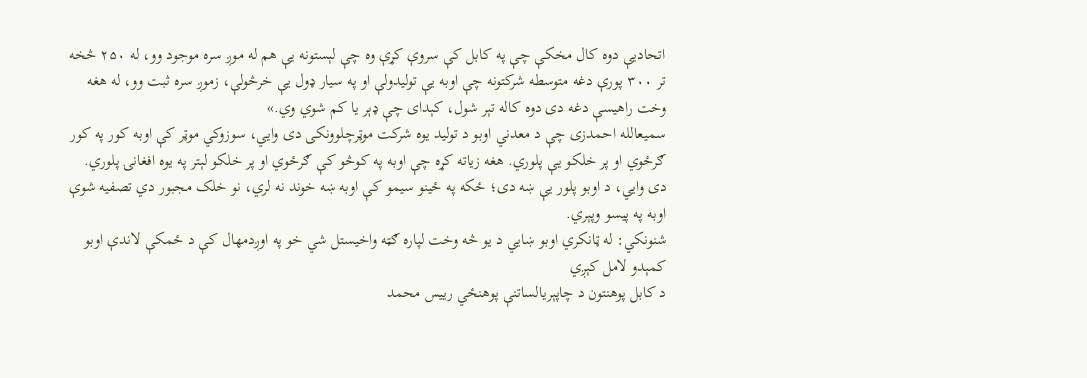اتحادیې دوه کال مخکې چې په کابل کې سروې کړې وه چې لېستونه یې هم له موږ سره موجود وو، له ۲۵۰ څخه تر ۳۰۰ پورې دغه متوسطه شرکتونه چې اوبه یې تولیدولې او په سیار ډول یې خرڅولې، زموږ سره ثبت وو، له هغه وخت راهیسې دغه دی دوه کاله تېر شول، کېدای چې ډېر یا کم شوي وي.»
سمیعالله احمدزی چې د معدني اوبو د تولید یوه شرکت موټرچلوونکی دی وایي، سوزوکي موټر کې اوبه کور په کور ګرځوي او پر خلکو یې پلوري. هغه زیاته کړه چې اوبه په کوڅو کې ګرځوي او پر خلکو لېتر په یوه افغانۍ پلوري.
دی وایي، د اوبو پلور یې ښه دی؛ ځکه په ځینو سیمو کې اوبه ښه خوند نه لري، نو خلک مجبور دي تصفیه شوې اوبه په پیسو وپېري.
شنونکي: له ټانکري اوبو ښايي د یو څه وخت لپاره ګټه واخیستل شي خو په اوږدمهال کې د ځمکې لاندې اوبو کمېدو لامل کېږي
د کابل پوهنتون د چاپېریالساتنې پوهنځي رییس محمد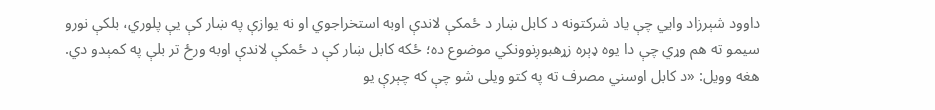داوود شېرزاد وایي چې یاد شرکتونه د کابل ښار د ځمکې لاندې اوبه استخراجوي او نه یوازې په ښار کې یې پلوري، بلکې نورو سیمو ته هم وړي چې دا یوه ډېره زړهبوږنوونکي موضوع ده؛ ځکه کابل ښار کې د ځمکې لاندې اوبه ورځ تر بلې په کمېدو دي.
هغه وویل: «د کابل اوسني مصرف ته په کتو ویلی شو چې که چېرې یو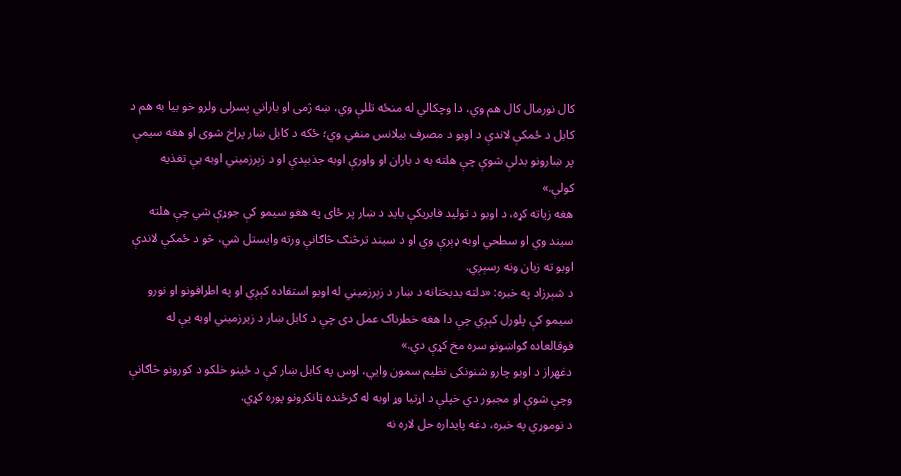کال نورمال کال هم وي، دا وچکالي له منځه تللې وي، ښه ژمی او باراني پسرلی ولرو خو بیا به هم د کابل د ځمکې لاندې د اوبو د مصرف بیلانس منفي وي؛ ځکه د کابل ښار پراخ شوی او هغه سیمې پر ښارونو بدلې شوې چې هلته به د باران او واورې اوبه جذبېدې او د زېرزمیني اوبه یې تغذیه کولې.»
هغه زیاته کړه، د اوبو د تولید فابریکې باید د ښار پر ځای په هغو سیمو کې جوړې شي چې هلته سیند وي او سطحي اوبه ډېرې وي او د سیند ترڅنګ څاګانې ورته وایستل شي، څو د ځمکې لاندې اوبو ته زیان ونه رسېږي.
د شېرزاد په خبره: «دلته بدبختانه د ښار د زېرزمیني له اوبو استفاده کېږي او په اطرافونو او نورو سیمو کې پلورل کېږي چې دا هغه خطرناک عمل دی چې د کابل ښار د زیرزمیني اوبه یې له فوقالعاده ګواښونو سره مخ کړې دي.»
دغهراز د اوبو چارو شنونکی نظیم سمون وایي، اوس په کابل ښار کې د ځینو خلکو د کورونو څاګانې وچې شوې او مجبور دي خپلې د اړتیا وړ اوبه له ګرځنده ټانکرونو پوره کړي.
د نوموړي په خبره، دغه پایداره حل لاره نه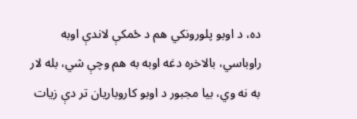ده، د اوبو پلورونکي هم د ځمکې لاندې اوبه راوباسي، بالاخره دغه اوبه به هم وچې شي، بله لار به نه وي، بیا مجبور د اوبو کاروباریان تر دې زیات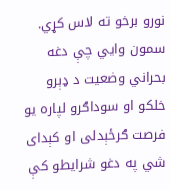نورو برخو ته لاس کړي.
سمون وايي چې دغه بحراني وضعیت د ډېرو خلکو او سوداګرو لپاره یو فرصت ګرځېدلی او کېدای شي په دغو شرایطو کې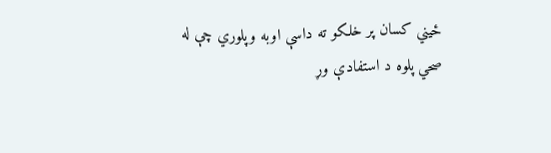ځیني کسان پر خلکو ته داسې اوبه وپلوري چې له صحي پلوه د استفادې وړ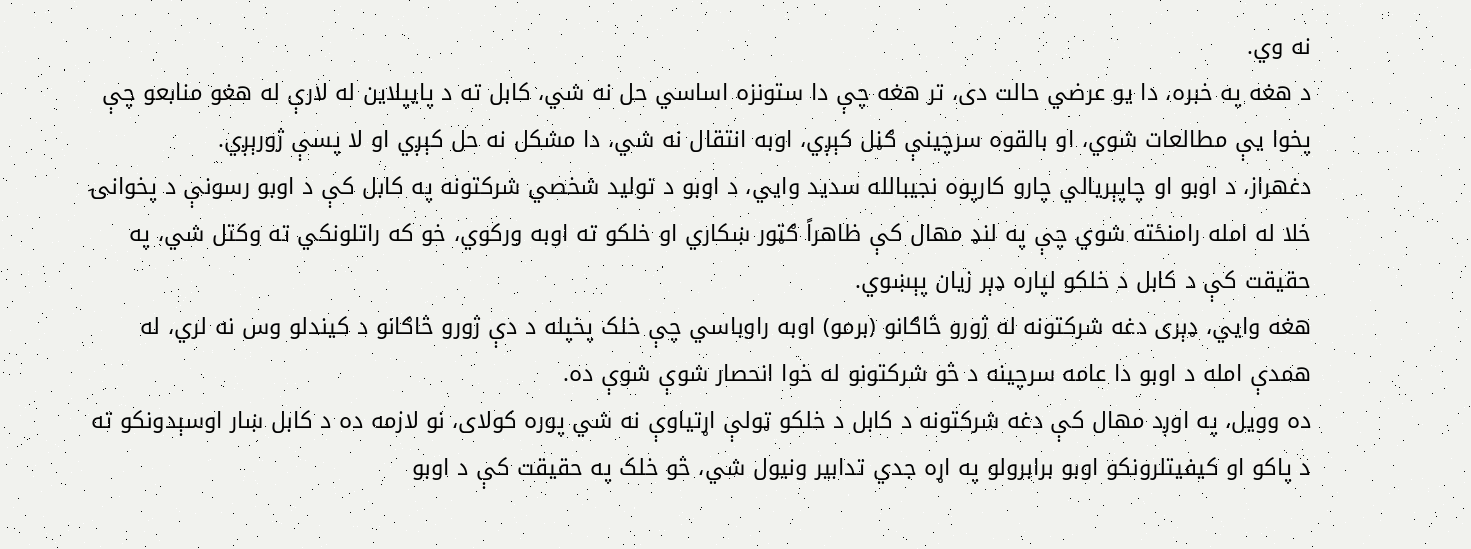نه وي.
د هغه په خبره، دا یو عرضي حالت دی، تر هغه چې دا ستونزه اساسي حل نه شي، کابل ته د پایپلاین له لارې له هغو منابعو چې پخوا یې مطالعات شوي، او بالقوه سرچینې ګڼل کېږي، اوبه انتقال نه شي، دا مشکل نه حل کېږي او لا پسې ژورېږي.
دغهراز، د اوبو او چاپېریالي چارو کارپوه نجیبالله سدید وایي، د اوبو د تولید شخصي شرکتونه په کابل کې د اوبو رسونې د پخوانۍ خلا له امله رامنځته شوي چې په لنډ مهال کې ظاهراً ګټور ښکاري او خلکو ته اوبه ورکوي، خو که راتلونکي ته وکتل شي، په حقیقت کې د کابل د خلکو لپاره ډېر زیان پېښوي.
هغه وایي، ډېری دغه شرکتونه له ژورو څاګانو (برمو) اوبه راوباسي چې خلک پخپله د دې ژورو څاګانو د کيندلو وس نه لري، له همدې امله د اوبو دا عامه سرچینه د څو شرکتونو له خوا انحصار شوې شوې ده.
ده وویل، په اوږد مهال کې دغه شرکتونه د کابل د خلکو ټولې اړتیاوې نه شي پوره کولای، نو لازمه ده د کابل ښار اوسېدونکو ته د پاکو او کیفیتلرونکو اوبو برابرولو په اړه جدي تدابیر ونیول شي، څو خلک په حقیقت کې د اوبو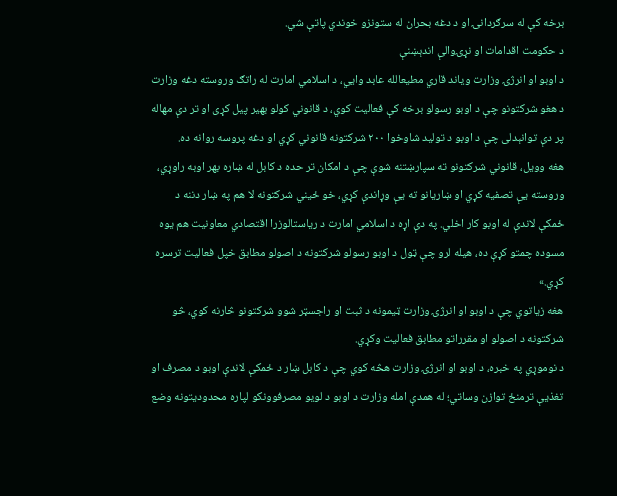برخه کې له سرګردانۍ او د دغه بحران له ستونزو خوندي پاتې شي.
د حکومت اقدامات او نړۍوالې اندېښنې
د اوبو او انرژۍ وزارت ویاند قاري مطیعالله عابد وایي، د اسلامي امارت له راتګ وروسته دغه وزارت د هغو شرکتونو چې د اوبو رسولو برخه کې فعالیت کوي، د قانوني کولو بهیر پیل کړی او تر دې مهاله پر دې توانېدلی چې د اوبو د تولید شاوخوا ۲۰۰ شرکتونه قانوني کړي او دغه پروسه روانه ده.
هغه وویل، قانوني شرکتونو ته سپارښتنه شوې چې د امکان تر حده د کابل له ښاره بهر اوبه راوړي، وروسته یې تصفیه کړي او ښاریانو ته یې وړاندې کړي، خو ځیني شرکتونه لا هم په ښار دننه د ځمکې لاندې له اوبو کار اخلي. په دې اړه د اسلامي امارت د ریاستالوزرا اقتصادي معاونیت هم یوه مسوده چمتو کړې ده، هیله لرو چې ټول د اوبو رسولو شرکتونه د اصولو مطابق خپل فعالیت ترسره کړي.»
هغه زیاتوي چې د اوبو او انرژۍ وزارت ټیمونه د ثبت او راجسټر شوو شرکتونو څارنه کوي، څو شرکتونه د اصولو او مقرراتو مطابق فعالیت وکړي.
د نوموړي په خبره، د اوبو او انرژۍ وزارت هڅه کوي چې د کابل ښار د ځمکې لاندې اوبو د مصرف او تغذیې ترمنځ توازن وساتي؛ له همدې امله وزارت د اوبو د لویو مصرفوونکو لپاره محدودیتونه وضع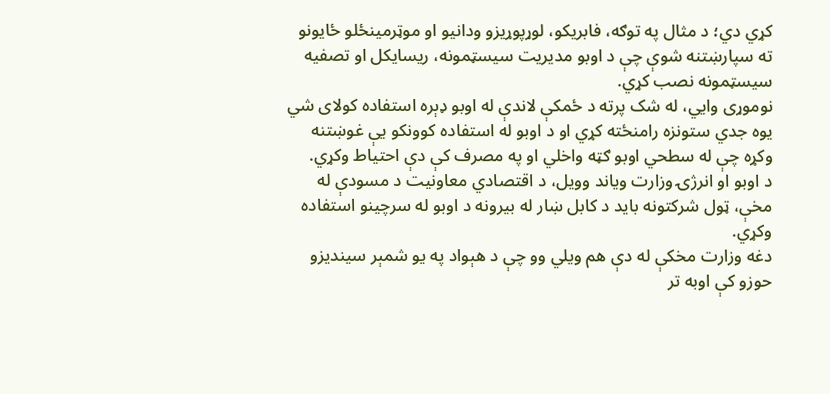کړي دي؛ د مثال په توګه، فابریکو، لوړپوړیزو ودانیو او موټرمینځلو ځایونو ته سپارښتنه شوې چې د اوبو مدیریت سیسټمونه، ریسایکل او تصفیه سیسټمونه نصب کړي.
نوموړی وایي، له شک پرته د ځمکې لاندې له اوبو ډېره استفاده کولای شي یوه جدي ستونزه رامنځته کړي او د اوبو له استفاده کوونکو یې غوښتنه وکړه چې له سطحي اوبو ګټه واخلي او په مصرف کې دې احتیاط وکړي.
د اوبو او انرژۍ وزارت ویاند وویل، د اقتصادي معاونیت د مسودې له مخې، ټول شرکتونه باید د کابل ښار له بیرونه د اوبو له سرچینو استفاده وکړي.
دغه وزارت مخکې له دې هم ویلي وو چې د هېواد په یو شمېر سیندیزو حوزو کې اوبه تر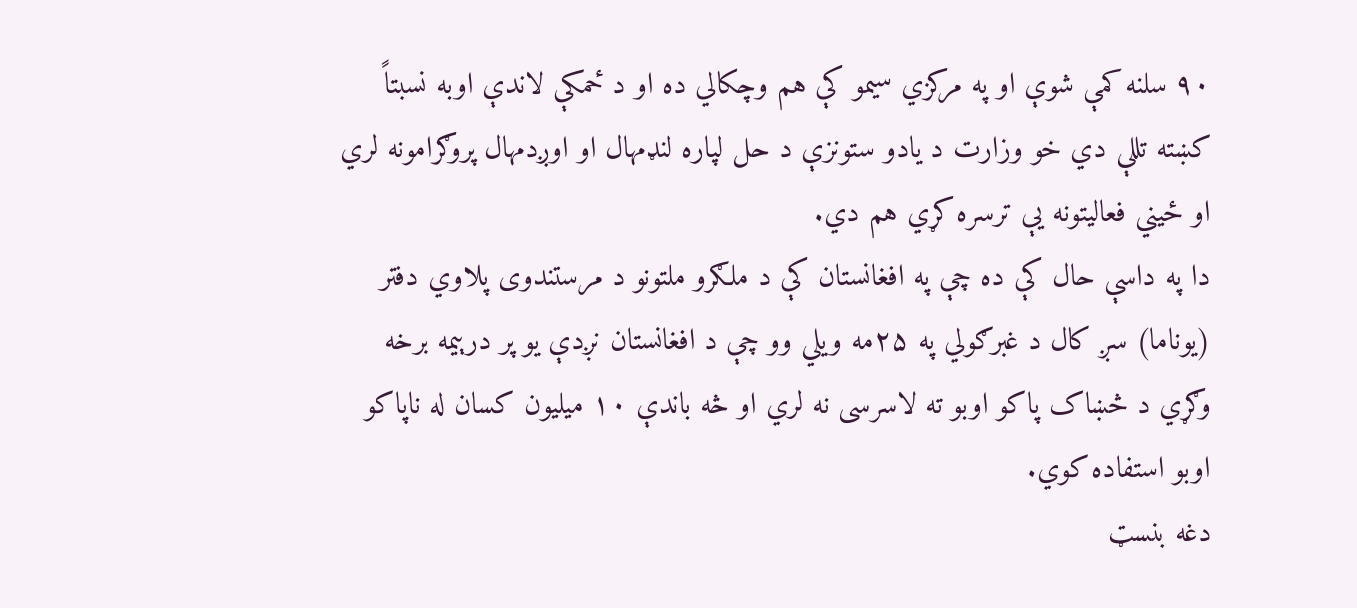۹۰ سلنه کمې شوې او په مرکزي سیمو کې هم وچکالي ده او د ځمکې لاندې اوبه نسبتاً کښته تللې دي خو وزارت د یادو ستونزې د حل لپاره لنډمهال او اوږدمهال پروګرامونه لري او ځيني فعالیتونه یې ترسره کړي هم دي.
دا په داسې حال کې ده چې په افغانستان کې د ملګرو ملتونو د مرستندوی پلاوي دفتر (یوناما) سږ کال د غبرګولي په ۲۵مه ویلي وو چې د افغانستان نږدې یو پر درېیمه برخه وګړي د څښاک پاکو اوبو ته لاسرسی نه لري او څه باندې ۱۰ میلیون کسان له ناپاکو اوبو استفاده کوي.
دغه بنسټ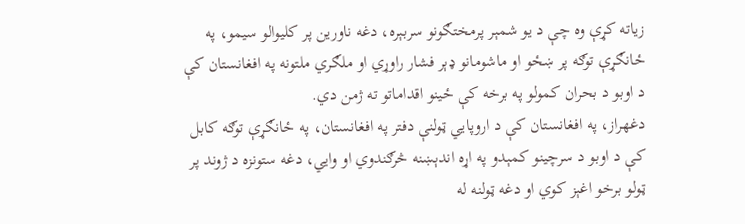زیاته کړې وه چې د یو شمېر پرمختګونو سربېره، دغه ناورین پر کلیوالو سیمو، په ځانګړې توګه پر ښځو او ماشومانو ډېر فشار راوړي او ملګري ملتونه په افغانستان کې د اوبو د بحران کمولو په برخه کې ځینو اقداماتو ته ژمن دي.
دغهراز، په افغانستان کې د اروپایي ټولنې دفتر په افغانستان، په ځانګړې توګه کابل کې د اوبو د سرچینو کمېدو په اړه اندېښنه څرګندوي او وایي، دغه ستونزه د ژوند پر ټولو برخو اغېز کوي او دغه ټولنه له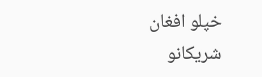خپلو افغان شریکانو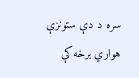سره د دې ستونزې هواري برخه کې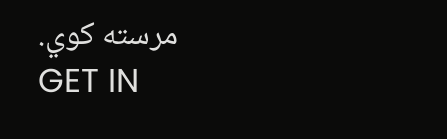مرسته کوي.
GET IN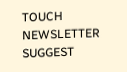TOUCH
NEWSLETTER
SUGGEST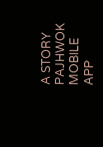A STORY
PAJHWOK MOBILE APP